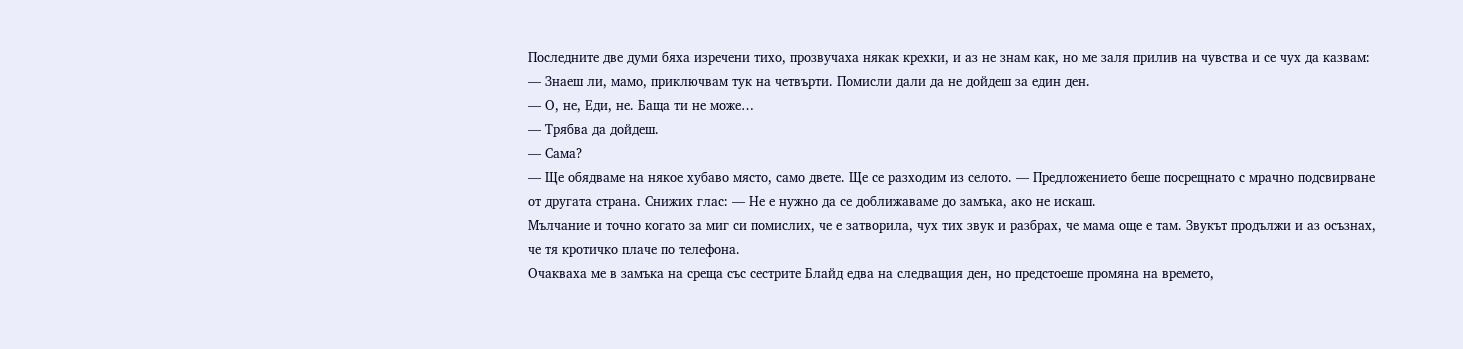Последните две думи бяха изречени тихо, прозвучаха някак крехки, и аз не знам как, но ме заля прилив на чувства и се чух да казвам:
— Знаеш ли, мамо, приключвам тук на четвърти. Помисли дали да не дойдеш за един ден.
— О, не, Еди, не. Баща ти не може…
— Трябва да дойдеш.
— Сама?
— Ще обядваме на някое хубаво място, само двете. Ще се разходим из селото. — Предложението беше посрещнато с мрачно подсвирване от другата страна. Снижих глас: — Не е нужно да се доближаваме до замъка, ако не искаш.
Мълчание и точно когато за миг си помислих, че е затворила, чух тих звук и разбрах, че мама още е там. Звукът продължи и аз осъзнах, че тя кротичко плаче по телефона.
Очакваха ме в замъка на среща със сестрите Блайд едва на следващия ден, но предстоеше промяна на времето,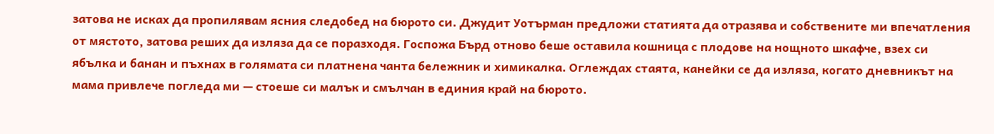затова не исках да пропилявам ясния следобед на бюрото си. Джудит Уотърман предложи статията да отразява и собствените ми впечатления от мястото, затова реших да изляза да се поразходя. Госпожа Бърд отново беше оставила кошница с плодове на нощното шкафче, взех си ябълка и банан и пъхнах в голямата си платнена чанта бележник и химикалка. Оглеждах стаята, канейки се да изляза, когато дневникът на мама привлече погледа ми — стоеше си малък и смълчан в единия край на бюрото.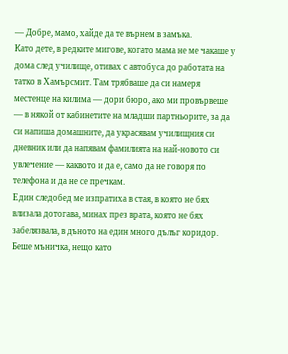— Добре, мамо, хайде да те върнем в замъка.
Като дете, в редките мигове, когато мама не ме чакаше у дома след училище, отивах с автобуса до работата на татко в Хамърсмит. Там трябваше да си намеря местенце на килима — дори бюро, ако ми провървеше — в някой от кабинетите на младши партньорите, за да си напиша домашните, да украсявам училищния си дневник или да напявам фамилията на най-новото си увлечение — каквото и да е, само да не говоря по телефона и да не се пречкам.
Един следобед ме изпратиха в стая, в която не бях влизала дотогава, минах през врата, която не бях забелязвала, в дъното на един много дълъг коридор. Беше мъничка, нещо като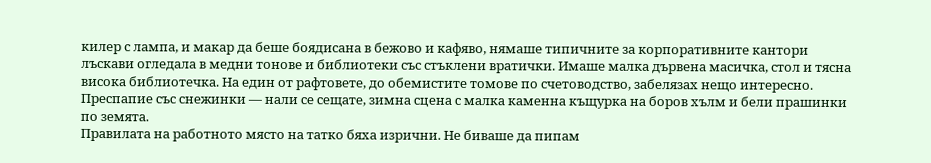килер с лампа, и макар да беше боядисана в бежово и кафяво, нямаше типичните за корпоративните кантори лъскави огледала в медни тонове и библиотеки със стъклени вратички. Имаше малка дървена масичка, стол и тясна висока библиотечка. На един от рафтовете, до обемистите томове по счетоводство, забелязах нещо интересно.
Преспапие със снежинки — нали се сещате, зимна сцена с малка каменна къщурка на боров хълм и бели прашинки по земята.
Правилата на работното място на татко бяха изрични. Не биваше да пипам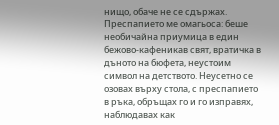нищо, обаче не се сдържах. Преспапието ме омагьоса: беше необичайна приумица в един бежово-кафеникав свят, вратичка в дъното на бюфета, неустоим символ на детството. Неусетно се озовах върху стола, с преспапието в ръка, обръщах го и го изправях, наблюдавах как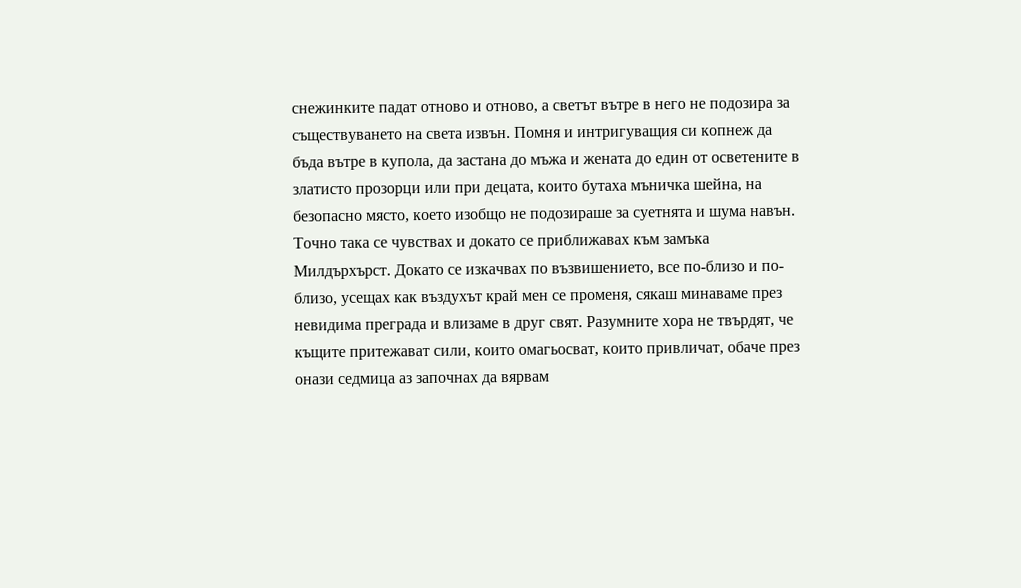снежинките падат отново и отново, а светът вътре в него не подозира за съществуването на света извън. Помня и интригуващия си копнеж да бъда вътре в купола, да застана до мъжа и жената до един от осветените в златисто прозорци или при децата, които бутаха мъничка шейна, на безопасно място, което изобщо не подозираше за суетнята и шума навън.
Точно така се чувствах и докато се приближавах към замъка Милдърхърст. Докато се изкачвах по възвишението, все по-близо и по-близо, усещах как въздухът край мен се променя, сякаш минаваме през невидима преграда и влизаме в друг свят. Разумните хора не твърдят, че къщите притежават сили, които омагьосват, които привличат, обаче през онази седмица аз започнах да вярвам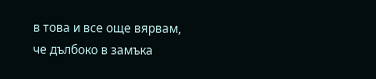в това и все още вярвам, че дълбоко в замъка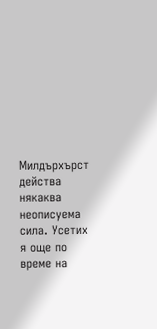Милдърхърст действа някаква неописуема сила. Усетих я още по време на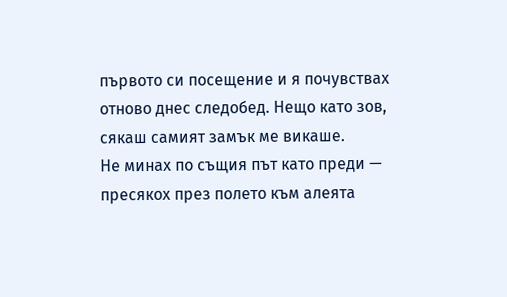първото си посещение и я почувствах отново днес следобед. Нещо като зов, сякаш самият замък ме викаше.
Не минах по същия път като преди — пресякох през полето към алеята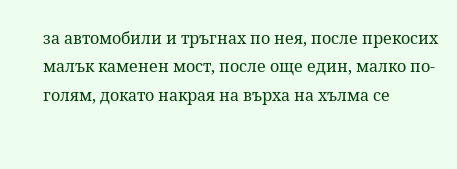за автомобили и тръгнах по нея, после прекосих малък каменен мост, после още един, малко по-голям, докато накрая на върха на хълма се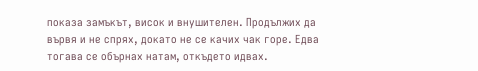показа замъкът, висок и внушителен. Продължих да вървя и не спрях, докато не се качих чак горе. Едва тогава се обърнах натам, откъдето идвах.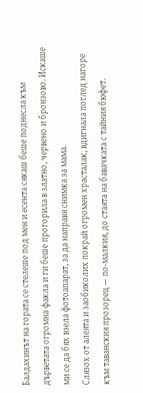Балдахинът на гората се стелеше под мен и есента сякаш беше поднесла към дърветата огромна факла и ги беше прогорила в златно, червено и бронзово. Искаше ми се да бях взела фотоапарат, за да направя снимка за мама.
Слязох от алеята и заобиколих покрай огромен храсталак, вдигнала поглед нагоре към таванския прозорец — по-малкия, до стаята на бавачката с тайния бюфет.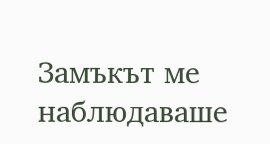Замъкът ме наблюдаваше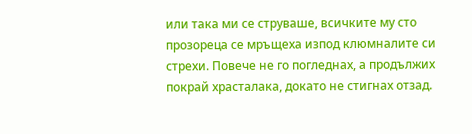или така ми се струваше, всичките му сто прозореца се мръщеха изпод клюмналите си стрехи. Повече не го погледнах, а продължих покрай храсталака, докато не стигнах отзад.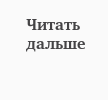Читать дальше